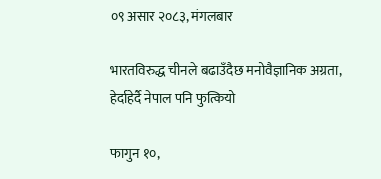०९ असार २०८३, मंगलबार

भारतविरुद्ध चीनले बढाउँदैछ मनोवैज्ञानिक अग्रता, हेर्दाहेर्दै नेपाल पनि फुत्कियो

फागुन १०,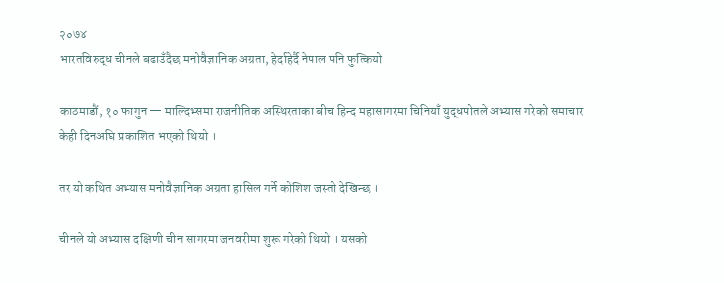२०७४
भारतविरुद्ध चीनले बढाउँदैछ मनोवैज्ञानिक अग्रता, हेर्दाहेर्दै नेपाल पनि फुत्कियो

काठमाडौं, १० फागुन — माल्दिभ्समा राजनीतिक अस्थिरताका बीच हिन्द महासागरमा चिनियाँ युद्धपोतले अभ्यास गरेको समाचार केही दिनअघि प्रकाशित भएको थियो ।

तर यो कथित अभ्यास मनोवैज्ञानिक अग्रता हासिल गर्ने कोशिश जस्तो देखिन्छ ।

चीनले यो अभ्यास दक्षिणी चीन सागरमा जनवरीमा शुरू गरेको थियो । यसको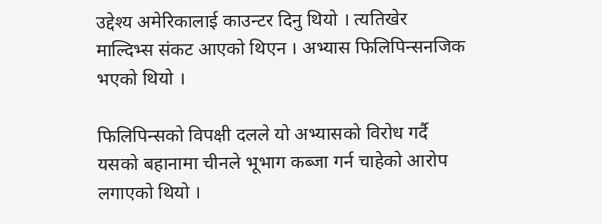उद्देश्य अमेरिकालाई काउन्टर दिनु थियो । त्यतिखेर माल्दिभ्स संकट आएको थिएन । अभ्यास फिलिपिन्सनजिक भएको थियो ।

फिलिपिन्सको विपक्षी दलले यो अभ्यासको विरोध गर्दै यसको बहानामा चीनले भूभाग कब्जा गर्न चाहेको आरोप लगाएको थियो ।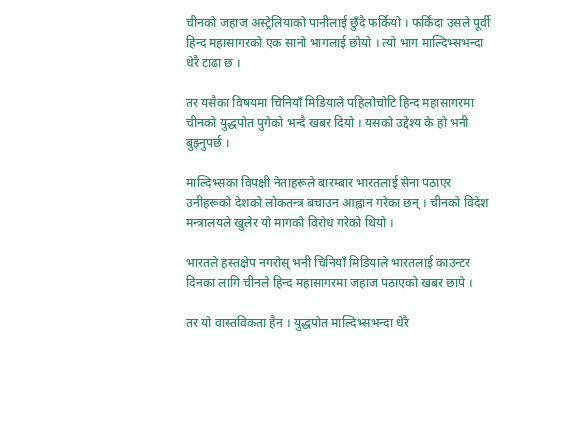चीनको जहाज अस्ट्रेलियाको पानीलाई छुँदै फर्कियो । फर्किंदा उसले पूर्वी हिन्द महासागरको एक सानो भागलाई छोयो । त्यो भाग माल्दिभ्सभन्दा धेरै टाढा छ ।

तर यसैका विषयमा चिनियाँ मिडियाले पहिलोचोटि हिन्द महासागरमा चीनको युद्धपोत पुगेको भन्दै खबर दियो । यसको उद्देश्य के हो भनी बुझ्नुपर्छ ।

माल्दिभ्सका विपक्षी नेताहरूले बारम्बार भारतलाई सेना पठाएर उनीहरूको देशको लोकतन्त्र बचाउन आह्वान गरेका छन् । चीनको विदेश मन्त्रालयले खुलेर यो मागको विरोध गरेको थियो ।

भारतले हस्तक्षेप नगरोस् भनी चिनियाँ मिडियाले भारतलाई काउन्टर दिनका लागि चीनले हिन्द महासागरमा जहाज पठाएको खबर छापे ।

तर यो वास्तविकता हैन । युद्धपोत माल्दिभ्सभन्दा धेरै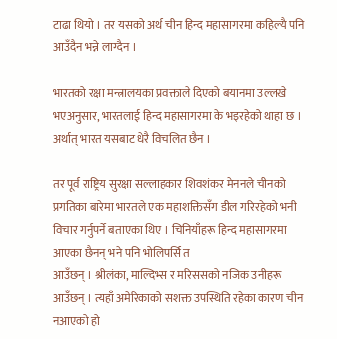टाढा थियो । तर यसको अर्थ चीन हिन्द महासागरमा कहिल्यै पनि आउँदैन भन्ने लाग्दैन ।

भारतको रक्षा मन्त्रालयका प्रवक्ताले दिएको बयानमा उल्लखे भएअनुसार, भारतलाई हिन्द महासागरमा के भइरहेको थाहा छ । अर्थात् भारत यसबाट धेरै विचलित छैन ।

तर पूर्व राष्ट्रिय सुरक्षा सल्लाहकार शिवशंकर मेननले चीनको प्रगतिका बारेमा भारतले एक महाशक्तिसँग डील गरिरहेको भनी विचार गर्नुपर्ने बताएका थिए । चिनियाँहरू हिन्द महासागरमा आएका छैनन् भने पनि भोलिपर्सि त
आउँछन् । श्रीलंका, माल्दिभ्स र मरिससको नजिक उनीहरू आउँछन् । त्यहाँ अमेरिकाको सशक्त उपस्थिति रहेका कारण चीन नआएको हो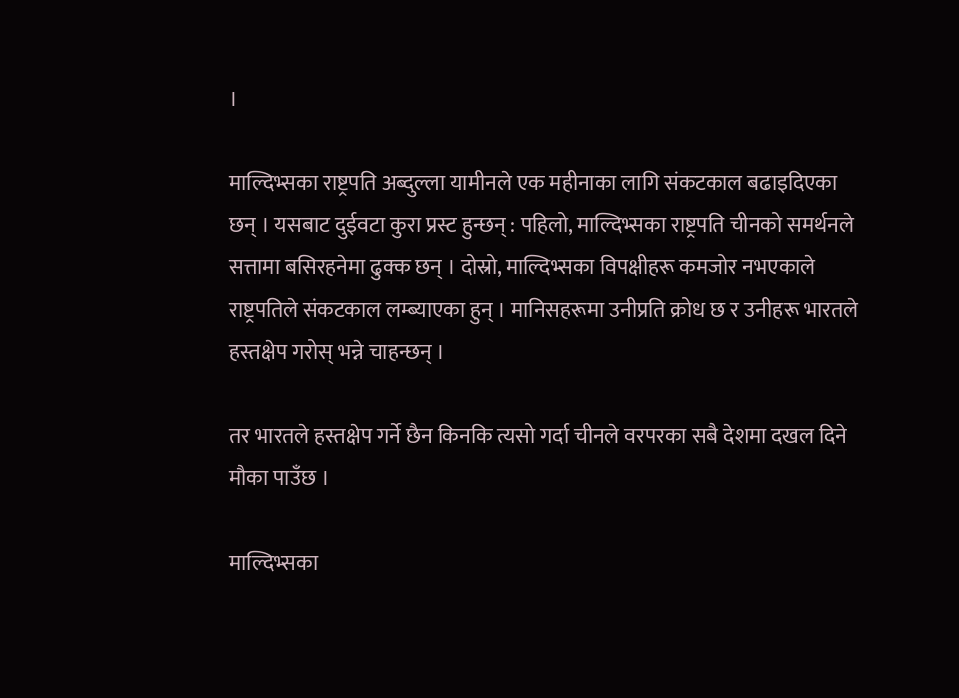।

माल्दिभ्सका राष्ट्रपति अब्दुल्ला यामीनले एक महीनाका लागि संकटकाल बढाइदिएका छन् । यसबाट दुईवटा कुरा प्रस्ट हुन्छन् : पहिलो, माल्दिभ्सका राष्ट्रपति चीनको समर्थनले सत्तामा बसिरहनेमा ढुक्क छन् । दोस्रो, माल्दिभ्सका विपक्षीहरू कमजोर नभएकाले राष्ट्रपतिले संकटकाल लम्ब्याएका हुन् । मानिसहरूमा उनीप्रति क्रोध छ र उनीहरू भारतले हस्तक्षेप गरोस् भन्ने चाहन्छन् ।

तर भारतले हस्तक्षेप गर्ने छैन किनकि त्यसो गर्दा चीनले वरपरका सबै देशमा दखल दिने मौका पाउँछ ।

माल्दिभ्सका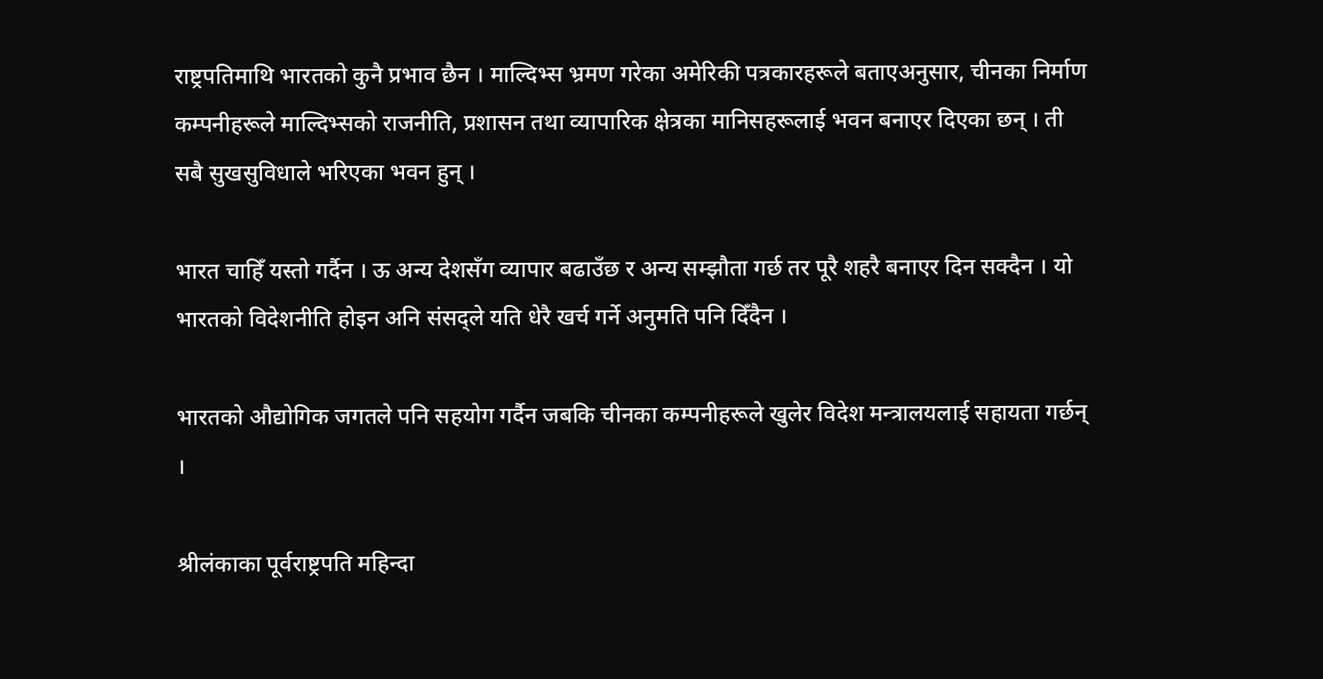राष्ट्रपतिमाथि भारतको कुनै प्रभाव छैन । माल्दिभ्स भ्रमण गरेका अमेरिकी पत्रकारहरूले बताएअनुसार, चीनका निर्माण कम्पनीहरूले माल्दिभ्सको राजनीति, प्रशासन तथा व्यापारिक क्षेत्रका मानिसहरूलाई भवन बनाएर दिएका छन् । ती सबै सुखसुविधाले भरिएका भवन हुन् ।

भारत चाहिँ यस्तो गर्दैन । ऊ अन्य देशसँग व्यापार बढाउँछ र अन्य सम्झौता गर्छ तर पूरै शहरै बनाएर दिन सक्दैन । यो भारतको विदेशनीति होइन अनि संसद्ले यति धेरै खर्च गर्ने अनुमति पनि दिँदैन ।

भारतको औद्योगिक जगतले पनि सहयोग गर्दैन जबकि चीनका कम्पनीहरूले खुलेर विदेश मन्त्रालयलाई सहायता गर्छन् ।

श्रीलंकाका पूर्वराष्ट्रपति महिन्दा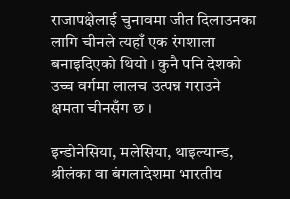राजापक्षेलाई चुनावमा जीत दिलाउनका लागि चीनले त्यहाँ एक रंगशाला बनाइदिएको थियो । कुनै पनि देशको उच्च वर्गमा लालच उत्पन्न गराउने क्षमता चीनसँग छ ।

इन्डोनेसिया, मलेसिया, थाइल्यान्ड, श्रीलंका वा बंगलादेशमा भारतीय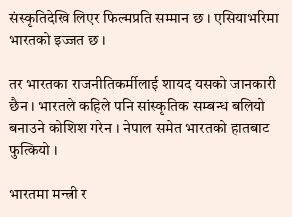संस्कृतिदेखि लिएर फिल्मप्रति सम्मान छ । एसियाभरिमा भारतको इज्जत छ ।

तर भारतका राजनीतिकर्मीलाई शायद यसको जानकारी छैन । भारतले कहिले पनि सांस्कृतिक सम्बन्ध बलियो बनाउने कोशिश गरेन । नेपाल समेत भारतको हातबाट फुत्कियो ।

भारतमा मन्त्री र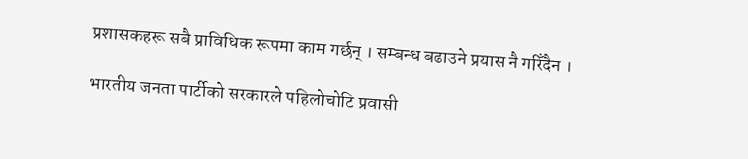प्रशासकहरू सबै प्राविधिक रूपमा काम गर्छन् । सम्बन्ध बढाउने प्रयास नै गरिँदैन ।

भारतीय जनता पार्टीको सरकारले पहिलोचोटि प्रवासी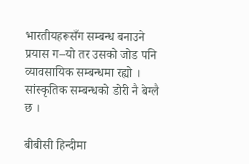भारतीयहरूसँग सम्बन्ध बनाउने प्रयास ग–यो तर उसको जोड पनि व्यावसायिक सम्बन्धमा रह्यो । सांस्कृतिक सम्बन्धको डोरी नै बेग्लै छ ।

बीबीसी हिन्दीमा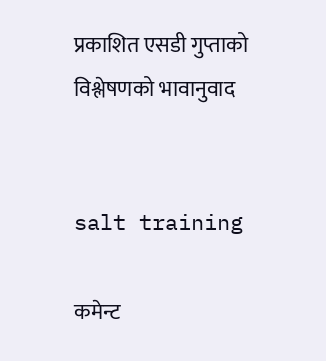प्रकाशित एसडी गुप्ताको विश्लेषणको भावानुवाद


salt training

कमेन्ट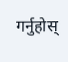गर्नुहोस्